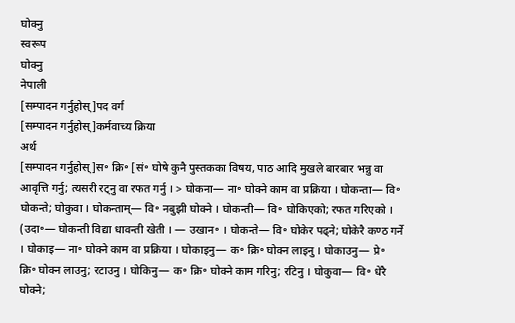घोक्नु
स्वरूप
घोक्नु
नेपाली
[सम्पादन गर्नुहोस्]पद वर्ग
[सम्पादन गर्नुहोस्]कर्मवाच्य क्रिया
अर्थ
[सम्पादन गर्नुहोस्]स॰ क्रि॰ [सं॰ घोषे कुनै पुस्तकका विषय, पाठ आदि मुखले बारबार भन्नु वा आवृत्ति गर्नु; त्यसरी रट्नु वा रफत गर्नु । > घोकना— ना॰ घोक्ने काम वा प्रक्रिया । घोकन्ता— वि॰ घोकन्ते; घोकुवा । घोकन्ताम्— वि॰ नबुझी घोक्ने । घोकन्ती— वि॰ घोकिएको; रफत गरिएको । (उदा॰— घोकन्ती विद्या धावन्ती खेती । — उखान॰ । घोकन्ते— वि॰ घोकेर पढ्ने; घोकेरै कण्ठ गर्ने । घोकाइ— ना॰ घोक्ने काम वा प्रक्रिया । घोकाइनु— क॰ क्रि॰ घोक्न लाइनु । घोकाउनु— प्रे॰ क्रि॰ घोक्न लाउनु; रटाउनु । घोकिनु— क॰ क्रि॰ घोक्ने काम गरिनु; रटिनु । घोकुवा— वि॰ धेरै घोक्ने;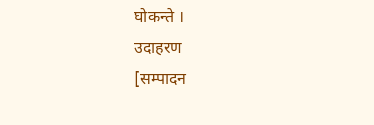घोकन्ते ।
उदाहरण
[सम्पादन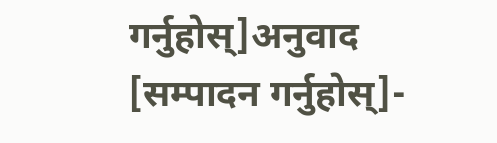गर्नुहोस्]अनुवाद
[सम्पादन गर्नुहोस्]-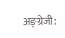अङ्ग्रेजी: